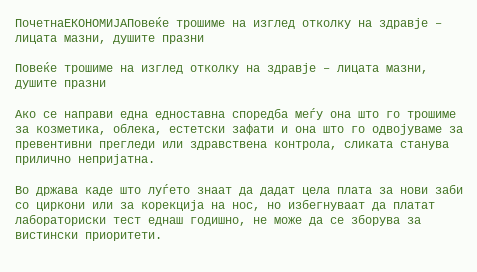ПочетнаЕКОНОМИЈАПовеќе трошиме на изглед отколку на здравје – лицата мазни, душите празни

Повеќе трошиме на изглед отколку на здравје – лицата мазни, душите празни

Ако се направи една едноставна споредба меѓу она што го трошиме за козметика, облека, естетски зафати и она што го одвојуваме за превентивни прегледи или здравствена контрола, сликата станува прилично непријатна.

Во држава каде што луѓето знаат да дадат цела плата за нови заби со циркони или за корекција на нос, но избегнуваат да платат лабораториски тест еднаш годишно, не може да се зборува за вистински приоритети.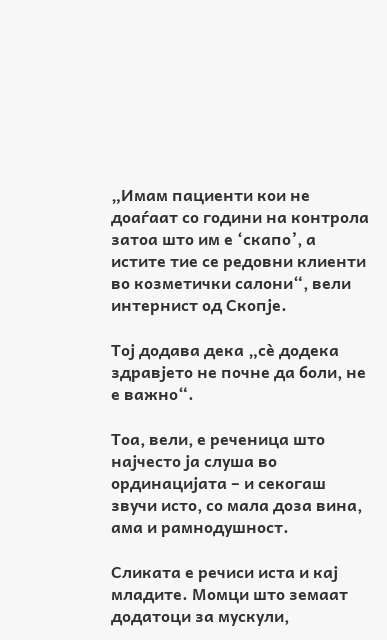„Имам пациенти кои не доаѓаат со години на контрола затоа што им е ‘скапо’, а истите тие се редовни клиенти во козметички салони“, вели интернист од Скопје.

Тoj додава дека „сè додека здравјето не почне да боли, не е важно“.

Тоа, вели, е реченица што најчесто ја слуша во ординацијата – и секогаш звучи исто, со мала доза вина, ама и рамнодушност.

Сликата е речиси иста и кај младите. Момци што земаат додатоци за мускули,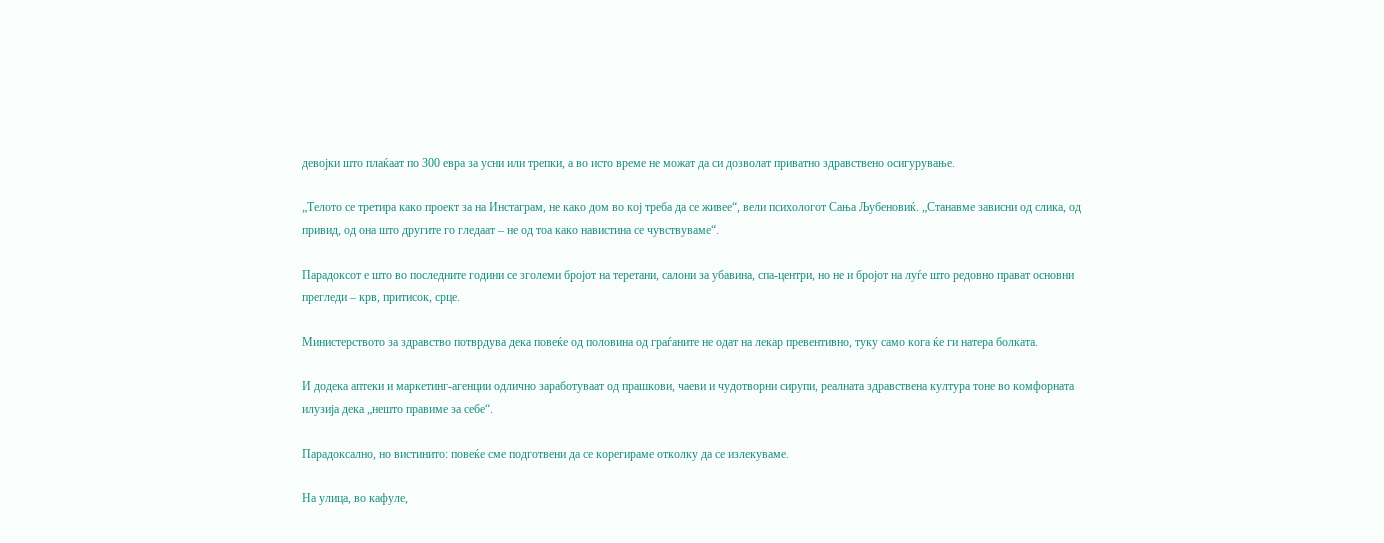девојки што плаќаат по 300 евра за усни или трепки, а во исто време не можат да си дозволат приватно здравствено осигурување.

„Телото се третира како проект за на Инстаграм, не како дом во кој треба да се живее“, вели психологот Сања Љубеновиќ. „Станавме зависни од слика, од привид, од она што другите го гледаат – не од тоа како навистина се чувствуваме“.

Парадоксот е што во последните години се зголеми бројот на теретани, салони за убавина, спа-центри, но не и бројот на луѓе што редовно прават основни прегледи – крв, притисок, срце.

Министерството за здравство потврдува дека повеќе од половина од граѓаните не одат на лекар превентивно, туку само кога ќе ги натера болката.

И додека аптеки и маркетинг-агенции одлично заработуваат од прашкови, чаеви и чудотворни сирупи, реалната здравствена култура тоне во комфорната илузија дека „нешто правиме за себе“.

Парадоксално, но вистинито: повеќе сме подготвени да се корегираме отколку да се излекуваме.

На улица, во кафуле,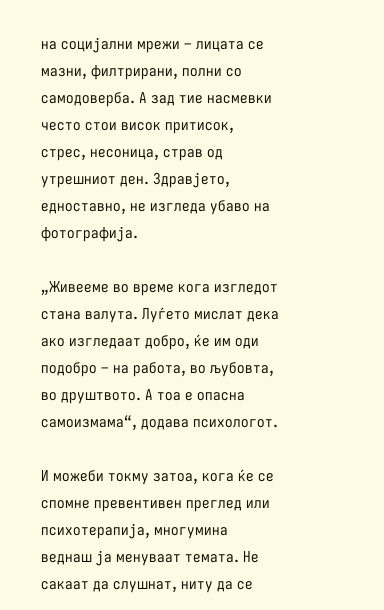на социјални мрежи – лицата се мазни, филтрирани, полни со самодоверба. А зад тие насмевки често стои висок притисок, стрес, несоница, страв од утрешниот ден. Здравјето, едноставно, не изгледа убаво на фотографија.

„Живееме во време кога изгледот стана валута. Луѓето мислат дека ако изгледаат добро, ќе им оди подобро – на работа, во љубовта, во друштвото. А тоа е опасна самоизмама“, додава психологот.

И можеби токму затоа, кога ќе се спомне превентивен преглед или психотерапија, многумина веднаш ја менуваат темата. Не сакаат да слушнат, ниту да се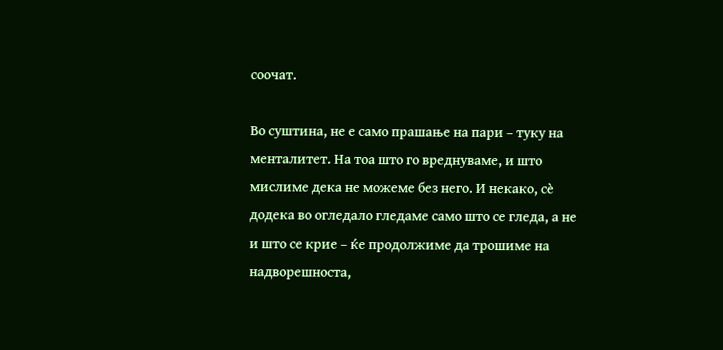соочат.

Во суштина, не е само прашање на пари – туку на менталитет. На тоа што го вреднуваме, и што мислиме дека не можеме без него. И некако, сè додека во огледало гледаме само што се гледа, а не и што се крие – ќе продолжиме да трошиме на надворешноста,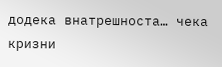додека внатрешноста… чека кризни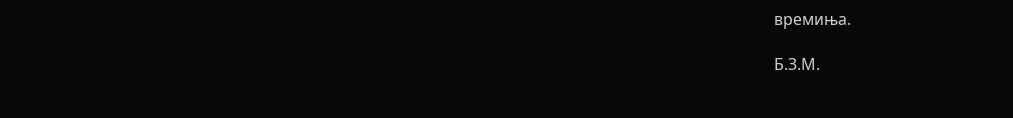времиња.

Б.З.М.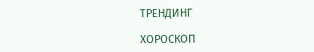ТРЕНДИНГ

ХОРОСКОП